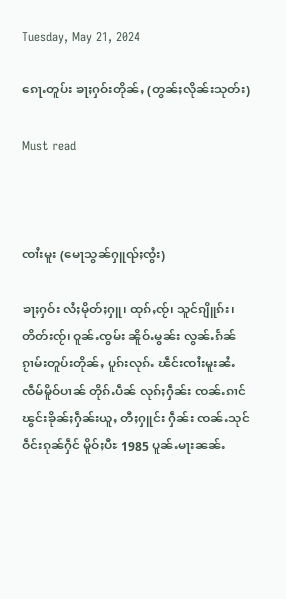Tuesday, May 21, 2024

ၵေႃႉတူပ်း ၶႃႈႁဝ်းတိုၼ်ႇ (တွၼ်ႈလိုၼ်းသုတ်း)

Must read



ၸၢႆးမူး (မေႃသွၼ်ႁူၺ်ႈၸွႆး)

ၶႃႈႁဝ်း လႆႈမိုတ်ႈႁူ၊ ထုၵ်ႇၸႂ်၊ သူင်ၵျိူၵ်း၊ တိတ်းၸႂ်၊ ဝူၼ်ႉၸွမ်း ၼိူဝ်ႉမွၼ်း လွၼ်ႉၵႅၼ် ၵႂၢမ်းတူပ်းတိုၼ်ႇ ပူၵ်းလုၵ်ႉ ၽဵင်းၸၢႆးမူးၼႆႉ ၸဵမ်မိူဝ်ပၢၼ် တိုၵ်ႉပဵၼ် လုၵ်ႈႁဵၼ်း ၸၼ်ႉၵၢင် ၽွင်းၶိုၼ်ႈႁဵၼ်းယူႇ တီႈႁူင်း ႁဵၼ်း ၸၼ်ႉသုင် ဝဵင်းၵုၼ်ႁဵင် မိူဝ်ႈပီႊ 1985 ပူၼ်ႉမႃးၼၼ်ႉ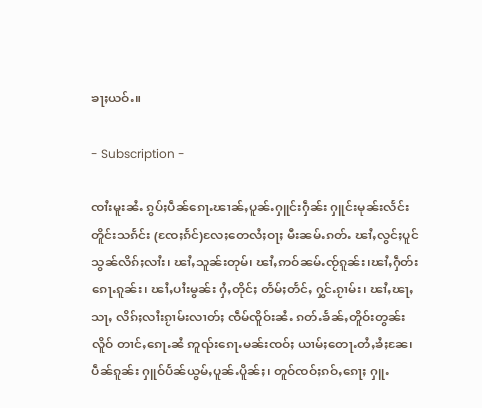ၶႃႈယဝ်ႉ။

- Subscription -

ၸၢႆးမူးၼႆႉ ၵွပ်ႈပဵၼ်ၵေႃႉၽၢၼ်ႇပူၼ်ႉႁူင်းႁဵၼ်း ႁူင်းမုၼ်းလႅင်း တိူင်းသၵႅင်း (ၸႄႈၵႅင်)လႄႈတေလႆႈဝႃႈ မီးၼမ်ႉၵတ်ႉ ၽၢႆႇလွင်ႈပူင်သွၼ်လိၵ်ႈလၢႆး၊ ၽၢႆႇသူၼ်းတုမ်၊ ၽၢႆႇဢဝ်ၼမ်ႉၸႂ်ၵူၼ်း၊ၽၢႆႇႁဵတ်းၵေႃႉၵူၼ်း၊ ၽၢႆႇပၢႆးမွၼ်း ႁႆႇတိုင်ႈ တႅမ်ႈတႅင်ႇ ႁွင်ႉၵႂၢမ်း၊ ၽၢႆႇၽႃႇသႃႇ လိၵ်ႈလၢႆးၵႂၢမ်းလၢတ်ႈ ၸဵမ်ၸိူဝ်းၼႆႉ ၵတ်ႉၶႅၼ်ႇတိူဝ်းတွၼ်းလိူဝ် တၢင်ႇၵေႃႉၼႆ ဢူၺ်းၵေႃႉမၼ်းၸဝ်ႈ ယၢမ်ႈတေႃႉတႆႇၶႆႈၼႄ၊ ပဵၼ်ၵူၼ်း ႁူဝ်ပႅၼ်ယွမ်ႇပူၼ်ႉပိူၼ်ႈ၊ တူဝ်ၸဝ်ႈၵဝ်ႇၵေႃႈ ႁူႉ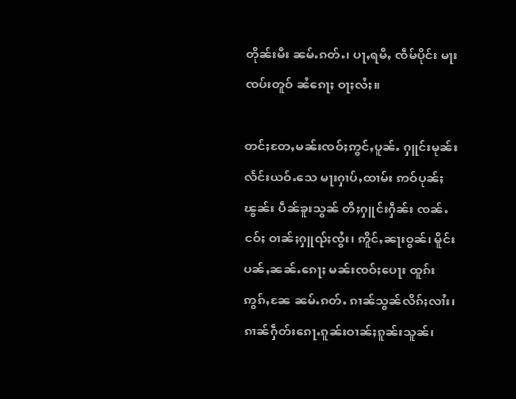တိုၼ်းမီး ၼမ်ႉၵတ်ႉ၊ ပႃႇရမီႇ ၸဵမ်ပိုင်း မႃးၸပ်းတူဝ် ၼႆၵေႃႈ ဝႃႈလႆႈ။

တင်ႈတႄႇမၼ်းၸဝ်ႈဢွင်ႇပူၼ်ႉ ႁူင်းမုၼ်းလႅင်းယဝ်ႉသေ မႃးႁၢပ်ႇထၢမ်း ဢဝ်ပုၼ်ႈၽွၼ်း ပဵၼ်ၶူးသွၼ် တီႈႁူင်းႁဵၼ်း ၸၼ်ႉငဝ်ႈ ဝၢၼ်ႈႁူၺ်ႈၸွႆး၊ ဢိူင်ႇၼႃးဝွၼ်၊ မိူင်းပၼ်ႇၼၼ်ႉၵေႃႈ မၼ်းၸဝ်ႈပေႃး ထူၵ်းဢွၵ်ႇၼႄ ၼမ်ႉၵတ်ႉ ၵၢၼ်သွၼ်လိၵ်ႈလၢႆး၊ ၵၢၼ်ႁဵတ်းၵေႃႉၵူၼ်းဝၢၼ်ႈၵူၼ်းသူၼ်၊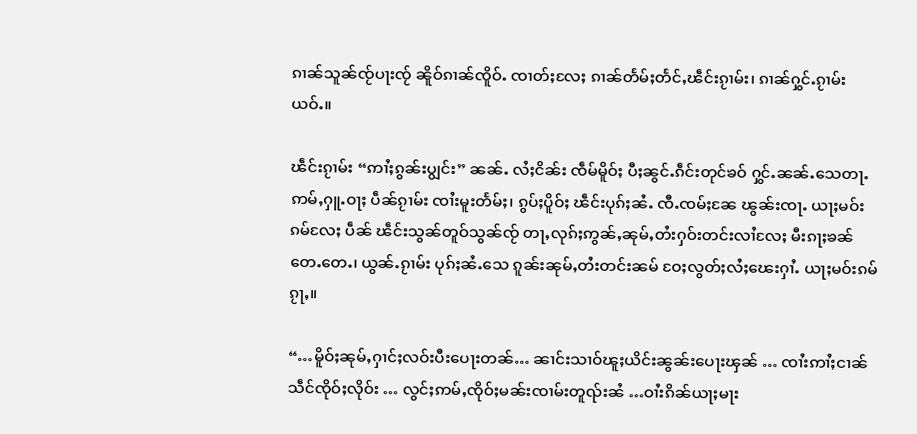ၵၢၼ်သူၼ်ၸႂ်ပႃးၸႂ် ၼိူဝ်ၵၢၼ်ၸိူဝ်ႉ ၸၢတ်ႈလႄႈ ၵၢၼ်တႅမ်ႈတႅင်ႇၽဵင်းၵႂၢမ်း၊ ၵၢၼ်ႁွင်ႉၵႂၢမ်းယဝ်ႉ။

ၽဵင်းၵႂၢမ်း “ဢၢႆႈၵွၼ်းပျွင်း” ၼၼ်ႉ လႆႈငိၼ်း ၸဵမ်မိူဝ်ႈ ပီႈၼွင်ႉၵဵင်းတုင်ၶဝ် ႁွင်ႉၼၼ်ႉသေတႃႉ ဢမ်ႇႁူႉဝႃႈ ပဵၼ်ၵႂၢမ်း ၸၢႆးမူးတႅမ်ႈ၊ ၵွပ်ႈပိူဝ်ႈ ၽဵင်းပုၵ်ႈၼႆႉ ၸီႉၸမ်ႈၼႄ ၽွၼ်းၸႃႉ ယႃႈမဝ်းၵမ်လႄႈ ပဵၼ် ၽဵင်းသွၼ်တူဝ်သွၼ်ၸႂ် တႃႇလုၵ်ႈဢွၼ်ႇၼုမ်ႇတႆးႁဝ်းတင်းလၢႆလႄႈ မီးၵႃႈၶၼ်တေႉတေႉ၊ ယွၼ်ႉၵႂၢမ်း ပုၵ်ႈၼႆႉသေ ၵူၼ်းၼုမ်ႇတႆးတင်းၼမ် ဝႄႈလွတ်ႈလႆႈၽေးႁၢႆႉ ယႃႈမဝ်းၵမ်ၵႂႃႇ။

“…မိူဝ်ႈၼုမ်ႇႁၢင်ႈလဝ်းပီးပေႃးတၼ်… ၼၢင်းသၢဝ်ၽူႈယိင်းၼွၼ်းပေႃးၾၼ် … ၸၢႆးဢၢႆႈငၢၼ် သဵင်ၸိုဝ်ႈလိုဝ်း … လွင်ႈဢမ်ႇၸိုဝ်ႈမၼ်းၸၢမ်းတူၺ်းၼႆ …ဝၢႆးၵိၼ်ယႃႈမႃး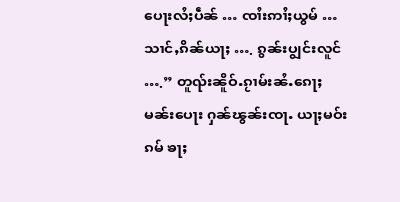ပေႃးလႆႈပဵၼ် … ၸၢႆးဢၢႆႈယွမ် … သၢင်ႇၵိၼ်ယႃႈ …. ၵွၼ်းပျွင်းလူင် ….” တူၺ်းၼိူဝ်ႉၵႂၢမ်းၼႆႉၵေႃႈ မၼ်းပေႃး ႁၼ်ၽွၼ်းၸႃႉ ယႃႈမဝ်း ၵမ် ၶႃႈ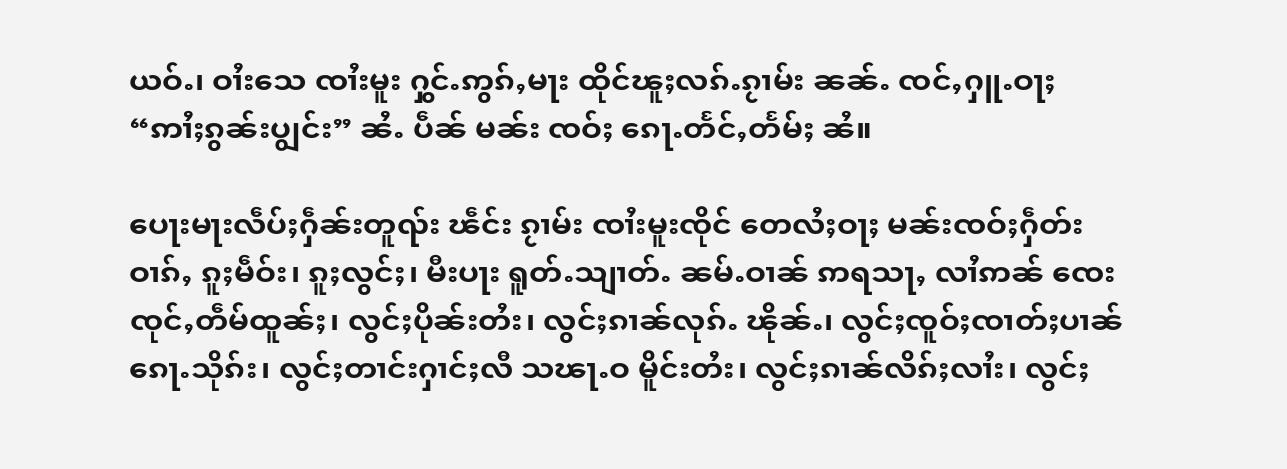ယဝ်ႉ၊ ဝၢႆးသေ ၸၢႆးမူး ႁွင်ႉဢွၵ်ႇမႃး ထိုင်ၽူႈလၵ်ႉၵႂၢမ်း ၼၼ်ႉ ၸင်ႇႁူႉဝႃႈ “ဢၢႆႈၵွၼ်းပျွင်း” ၼႆႉ ပဵၼ် မၼ်း ၸဝ်ႈ ၵေႃႉတႅင်ႇတႅမ်ႈ ၼႆ။

ပေႃးမႃးလဵပ်ႈႁဵၼ်းတူၺ်း ၽဵင်း ၵႂၢမ်း ၸၢႆးမူးၸိုင် တေလႆႈဝႃႈ မၼ်းၸဝ်ႈႁဵတ်းဝၢၵ်ႇ ၵူႈမဵဝ်း၊ ၵူႈလွင်ႈ၊ မီးပႃး ရူတ်ႉသျၢတ်ႉ ၼမ်ႉဝၢၼ် ဢရသႃႇ လၢႆဢၼ် ၸေးၸုင်ႇတဵမ်ထူၼ်ႈ၊ လွင်ႈပိုၼ်းတႆး၊ လွင်ႈၵၢၼ်လုၵ်ႉ ၽိုၼ်ႉ၊ လွင်ႈၸူဝ်ႈၸၢတ်ႈပၢၼ် ၵေႃႉသိုၵ်း၊ လွင်ႈတၢင်းႁၢင်ႈလီ သၽႃႉဝ မိူင်းတႆး၊ လွင်ႈၵၢၼ်လိၵ်ႈလၢႆး၊ လွင်ႈ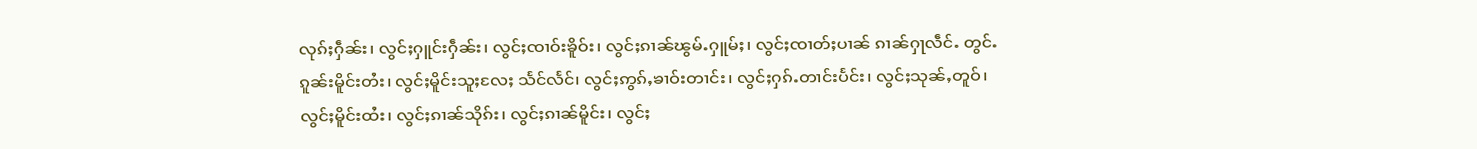လုၵ်ႈႁဵၼ်း၊ လွင်ႈႁူင်းႁဵၼ်း၊ လွင်ႈၸၢဝ်းၶိူဝ်း၊ လွင်ႈၵၢၼ်ၽွမ်ႉႁူမ်ႈ၊ လွင်ႈၸၢတ်ႈပၢၼ် ၵၢၼ်ႁႃလဵင်ႉ တွင်ႉ ၵူၼ်းမိူင်းတႆး၊ လွင်ႈမိူင်းသူႈလႄႈ သႅင်လႅင်၊ လွင်ႈဢွၵ်ႇၶၢဝ်းတၢင်း၊ လွင်ႈႁၵ်ႉတၢင်းပႅင်း၊ လွင်ႈသုၼ်ႇတူဝ်၊ လွင်ႈမိူင်းထႆး၊ လွင်ႈၵၢၼ်သိုၵ်း၊ လွင်ႈၵၢၼ်မိူင်း၊ လွင်ႈ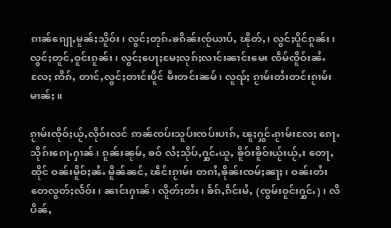ၵၢၼ်ၵျေႃႇမူၼ်ႈသိူဝ်း၊ လွင်ႈတုၵ်ႉၶၵိၼ်းၸႂ်ယၢပ်ႇ ၽိုတ်ႇ၊ လွင်ႈပိူင်ၵူၼ်း၊ လွင်ႈတူင်ႇဝူင်းၵူၼ်း၊ လွင်ႈပေႃႈမႄႈလုၵ်ႈလၢင်းၼၢင်းမေး ၸဵမ်ၸိူဝ်းၼႆႉလႄႈ ဢိၵ်ႇ တၢင်ႇလွင်ႈတၢင်းပိူင် မီးတင်းၼမ်၊ လူၺ်ႈ ၵႂၢမ်းတႆးတင်းၵႂၢမ်းမၢၼ်ႈ။

ၵႂၢမ်းၸိုဝ်ႈယႂ်ႇလိုဝ်းလင် ဢၼ်ၸပ်းသူပ်းၸပ်းပၢၵ်ႇ ၽူႈႁွင်ႉၵႂၢမ်းလႄႈ ၵေႃႉသိုၵ်းၵေႃႉႁၢၼ်၊ ၵူၼ်းၼုမ်ႇ ၶဝ် လႆႈသိုပ်ႇႁွင်ႉယူႇ ၶိူဝ်းၶိူဝ်းယႂ်းယႂ်ႇး တေႃႇထိုင် ဝၼ်းမိူဝ်ႈၼႆႉ မိူၼ်ၼင်ႇ ၽဵင်းၵႂၢမ်း တၵၢႆႇၶိုၼ်းၸမ်ႈၼႃႈ၊ ဝၼ်းတႆးတေလွတ်ႈလႅဝ်း၊ ၼၢင်းႁၢၼ်၊ လိူတ်ႈတႆး၊ ၶႅၵ်ႇၵဵင်းမႆႇ (ၸွမ်းဝူင်းႁွင်ႉ)၊ လီပိၼ်ႇ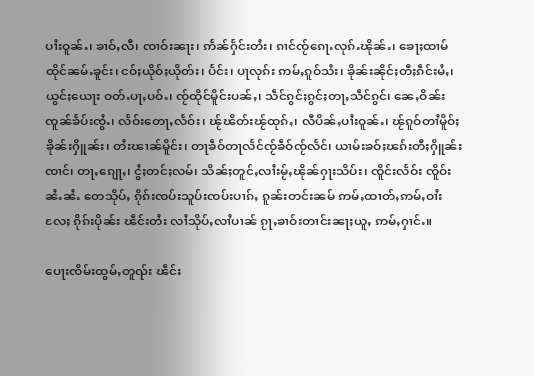ပၢႆးဝူၼ်ႉ၊ ၶၢဝ်ႇလီ၊ ၸၢဝ်းၼႃး၊ ဢႅၼ်ႁႅင်းတႆး၊ ၵၢင်ၸႂ်ၵေႃႉလုၵ်ႉၽိုၼ်ႉ၊ ၶေႃႈထၢမ်ထိုင်ၼမ်ႉၶူင်း၊ ငဝ်ႈယိုဝ်ႈယိုတ်း၊ ပႅင်း၊ ပႃလုၵ်း ဢမ်ႇၵူဝ်သႆး၊ ၶိုၼ်းၼိုင်ႈတီႈၵဵင်းမႆႇ၊ ယွင်ႈယေႃး ဝတ်ႉပႃႇပဝ်ႉ၊ ၸႂ်ထိုင်မိူင်းပၼ်ႇ၊ သဵင်ၵွင်ႈၵွင်ႈတႃႇသဵင်ၵွင်၊ ၼေႇဝိၼ်းၸူၼ်ၶႅပ်းၸွႆႉ၊ လႅဝ်းတေႃႇလႅဝ်း၊ ၽႂ်ၽိတ်းၽႂ်ထုၵ်ႇ၊ လီပိၼ်ႇပၢႆးဝူၼ်ႉ၊ ၽႂ်ၵူဝ်တၢႆမိူဝ်ႈၶိုၼ်းႁိူၼ်း၊ တႆးၽၢၼ်မိူင်း၊ တႃၶဵဝ်တႃလႅင်ၸႂ်ၶဵဝ်ၸႂ်လႅင်၊ ယၢမ်းၶဝ်ႈၽၵ်းတီႈႁိူၼ်းၸၢင်၊ တႃႇၵျေႃႇ၊ ငွႆႈတင်ႈလမ်၊ သိၼ်ႈတူင်ႇလၢႆးမႂ်ႇၽိုၼ်ႁႃးသိပ်း၊ ၸိူင်းလႅဝ်း ၸိူဝ်းၼႆႉၼႆႉ တေသိုပ်ႇ ၵိုၵ်းၸပ်းသူပ်းၸပ်းပၢၵ်ႇ ၵူၼ်းတင်းၼမ် ဢမ်ႇထၢတ်ႇဢမ်ႇဝၢႆးလႄႈ ၵိုၵ်းပိုၼ်း ၽဵင်းတႆး လၢႆသိုပ်ႇလၢႆပၢၼ် ၵႂႃႇၶၢဝ်းတၢင်းၼႃႈယူႇ ဢမ်ႇႁၢင်ႉ။

ပေႃးၸိမ်းထွမ်ႇတူၺ်း ၽဵင်း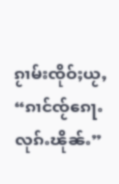ၵႂၢမ်းၸိုဝ်ႈယႂႇ “ၵၢင်ၸႂ်ၵေႃႉလုၵ်ႉၽိုၼ်ႉ”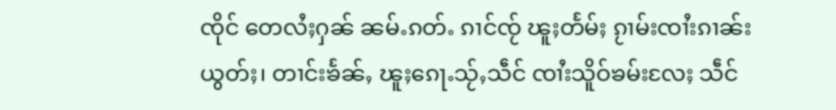ၸိုင် တေလႆႈႁၼ် ၼမ်ႉၵတ်ႉ ၵၢင်ၸႂ် ၽူႈတႅမ်ႈ ၵႂၢမ်းၸၢႆးၵၢၼ်းယွတ်ႈ၊ တၢင်းၶႅၼ်ႇ ၽူႈၵေႃႉသႂ်ႇသဵင် ၸၢႆးသိူဝ်ၶမ်းလႄႈ သဵင်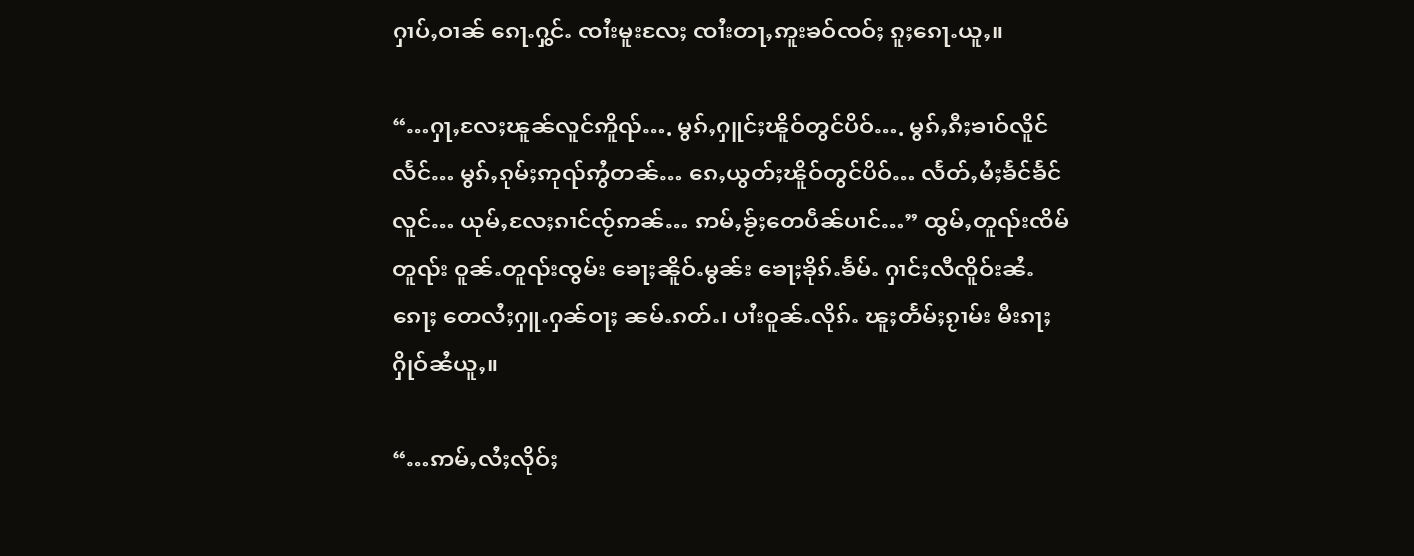ႁၢပ်ႇဝၢၼ် ၵေႃႉႁွင်ႉ ၸၢႆးမူးလႄႈ ၸၢႆးတႃႇဢူးၶဝ်ၸဝ်ႈ ၵူႈၵေႃႉယူႇ။

“…ႁႃႇလႄႈၽူၼ်လူင်ဢိူၺ်…. မွၵ်ႇႁူင်ႈၽိူဝ်တွင်ပိဝ်…. မွၵ်ႇၵီႈၶၢဝ်လိူင်လႅင်… မွၵ်ႇၵုမ်ႈဢုၺ်ဢွႆတၼ်… ၵေႇယွတ်ႈၽိူဝ်တွင်ပိဝ်… လႅတ်ႇမႆႈၶႅင်ၶႅင်လူင်… ယုမ်ႇလႄႈၵၢင်ၸႂ်ဢၼ်… ဢမ်ႇၶႂ်ႈတေပဵၼ်ပၢင်…” ထွမ်ႇတူၺ်းၸိမ်တူၺ်း ဝူၼ်ႉတူၺ်းၸွမ်း ၶေႃႈၼိူဝ်ႉမွၼ်း ၶေႃႈၶိုၵ်ႉၶႅမ်ႉ ႁၢင်ႈလီၸိူဝ်းၼႆႉ ၵေႃႈ တေလႆႈႁူႉႁၼ်ဝႃႈ ၼမ်ႉၵတ်ႉ၊ ပၢႆးဝူၼ်ႉလိုၵ်ႉ ၽူႈတႅမ်ႈၵႂၢမ်း မီးၵႃႈႁိုဝ်ၼႆယူႇ။

“…ဢမ်ႇလႆႈလိုဝ်ႈ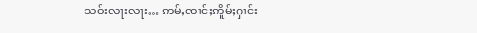သဝ်းလႃးလႃး… ဢမ်ႇၸၢင်ႈဢိူမ်ႈႁၢင်း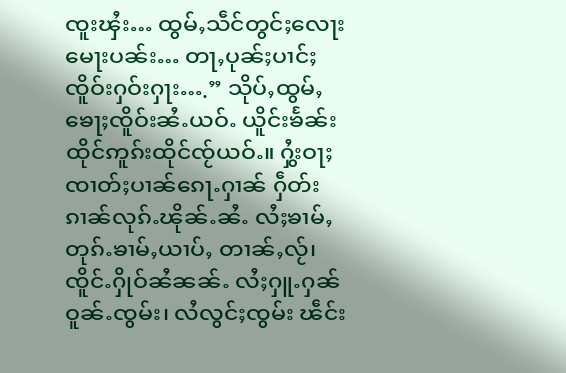ၸူးၾႆး… ထွမ်ႇသဵင်တွင်ႈလေႃးမေႃးပၼ်း… တႃႇပုၼ်ႈပၢင်ႈၸိူဝ်းႁဝ်းႁႃး….” သိုပ်ႇထွမ်ႇၶေႃႈၸိူဝ်းၼႆႉယဝ်ႉ ယိူင်းၶႅၼ်း ထိုင်ဢူၵ်းထိုင်ၸႂ်ယဝ်ႉ။ ႁွႆးဝႃႈ ၸၢတ်ႈပၢၼ်ၵေႃႉႁၢၼ် ႁဵတ်းၵၢၼ်လုၵ်ႉၽိုၼ်ႉၼႆႉ လႆႈၶၢမ်ႇတုၵ်ႉၶၢမ်ႇယၢပ်ႇ တၢၼ်ႇလႂ်၊ ၸိူင်ႉႁိုဝ်ၼႆၼၼ်ႉ လႆႈႁူႉႁၼ် ဝူၼ်ႉၸွမ်း၊ လႆလွင်ႈၸွမ်း ၽဵင်း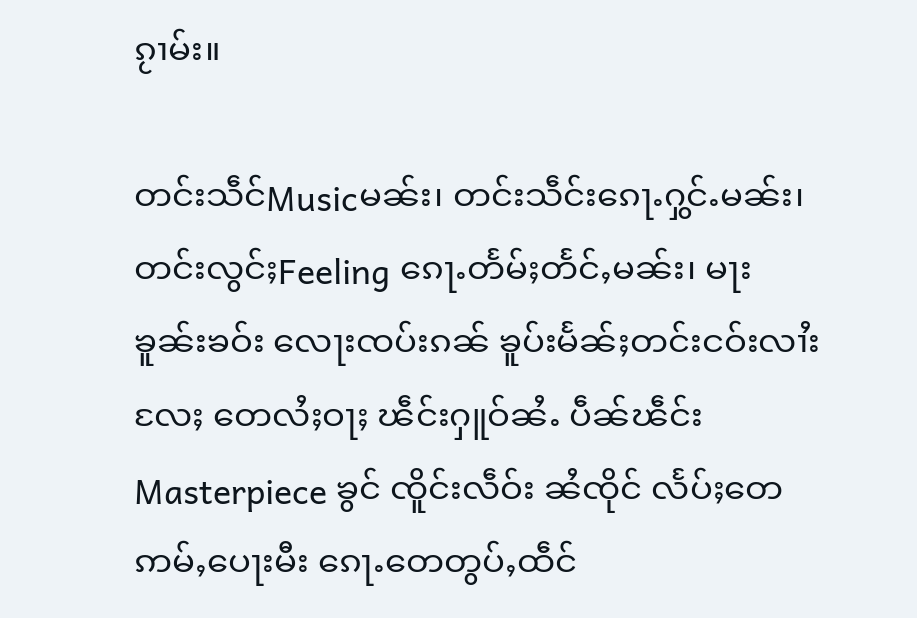ၵႂၢမ်း။

တင်းသဵင်Musicမၼ်း၊ တင်းသဵင်းၵေႃႉႁွင်ႉမၼ်း၊ တင်းလွင်ႈFeeling ၵေႃႉတႅမ်ႈတႅင်ႇမၼ်း၊ မႃးၶူၼ်းၶဝ်း လေႃးၸပ်းၵၼ် ၶူပ်းမႅၼ်ႈတင်းငဝ်းလၢႆးလႄႈ တေလႆႈဝႃႈ ၽဵင်းႁူဝ်ၼႆႉ ပဵၼ်ၽဵင်း Masterpiece ၶွင် ၸိူင်းလဵဝ်း ၼႆၸိုင် လႅပ်ႈတေဢမ်ႇပေႃးမီး ၵေႃႉတေတွပ်ႇထဵင်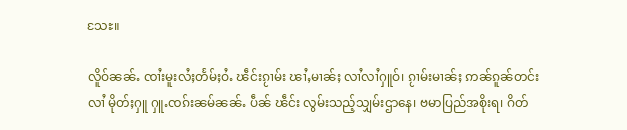သႄႊ။

လိူဝ်ၼၼ်ႉ ၸၢႆးမူးလႆႈတႅမ်ႈဝႆႉ ၽဵင်းၵႂၢမ်း ၽၢႆႇမၢၼ်ႈ လၢႆလၢႆႁူဝ်၊ ၵႂၢမ်းမၢၼ်ႈ ဢၼ်ၵူၼ်တင်းလၢႆ မိုတ်ႈႁူ ႁူႉၸၵ်းၼမ်ၼၼ်ႉ ပဵၼ် ၽဵင်း လွမ်းသည့်သျှမ်းဌာနေ၊ ဗမာပြည်အစိုးရ၊ ဂိတ်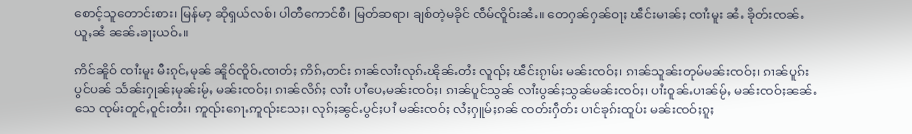စောင့်သူတောင်းစား၊ မြန်မာ့ ဆိုရှယ်လစ်၊ ပါတီကောင်စီ၊ မြတ်ဆရာ၊ ချစ်တဲ့မခိုင် ၸဵမ်ၸိူဝ်းၼႆႉ။ တေႁၼ်ႁၼ်ဝႃႈ ၽဵင်းမၢၼ်ႈ ၸၢႆးမူး ၼႆႉ ၶိုတ်းၸၼ်ႉယူႇၼႆ ၼၼ်ႉၶႃႈယဝ်ႉ။

ဢိင်ၼိူဝ် ၸၢႆးမူး မီးၵုင်ႇမုၼ် ၼိူဝ်ၸိူဝ်ႉၸၢတ်ႈ ဢိၵ်ႇတင်း ၵၢၼ်လၢႆးလုၵ်ႉၽိုၼ်ႉတႆး လူၺ်ႈ ၽဵင်းၵႂၢမ်း မၼ်းၸဝ်ႈ၊ ၵၢၼ်သူၼ်းတုမ်မၼ်းၸဝ်ႈ၊ ၵၢၼ်ပူၵ်းပွင်ပၼ် သႅၼ်းႁုၼ်ႈမုၼ်းမႂ်ႇ မၼ်းၸဝ်ႈ၊ ၵၢၼ်လိၵ်ႈ လၢႆး ပၢႆပေႇမၼ်းၸဝ်ႈ၊ ၵၢၼ်ပူင်သွၼ် လၢႆးပွၼ်ႈသွၼ်မၼ်းၸဝ်ႈ၊ ပၢႆးဝူၼ်ႉပၢၼ်မႂ်ႇ မၼ်းၸဝ်ႈၼၼ်ႉသေ ၸုမ်းတူင်ႇဝူင်းတႆး၊ ဢူၺ်းၵေႃႉဢူၺ်းသႄႈ၊ လုၵ်ႈၼွင်ႉပွင်ႈပၢႆ မၼ်းၸဝ်ႈ လႆႈႁူမ်ႈၵၼ် ၸတ်းႁဵတ်း ပၢင်ၶုၵ်းထူပ်း မၼ်းၸဝ်ႈၵူႈ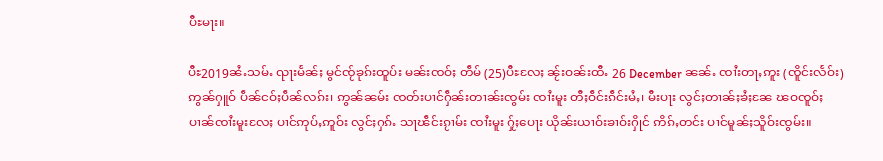ပီႊမႃး။

ပီႊ2019ၼႆႉသမ်ႉ ၺႃးမႅၼ်ႈ မွင်ၸႂ်ၶုၵ်းထူပ်း မၼ်းၸဝ်ႈ တဵမ် (25)ပီႊလႄႈ ၼႂ်းဝၼ်းထီႉ 26 December ၼၼ်ႉ ၸၢႆးတႃႇဢူး (ၸိူင်းလႅဝ်း) ဢွၼ်ႁူဝ် ပဵၼ်ငဝ်ႈပဵၼ်လၵ်း၊ ဢွၼ်ၼမ်း ၸတ်းပၢင်ႁဵၼ်းတၢၼ်းၸွမ်း ၸၢႆးမူး တီႈဝဵင်းၵဵင်းမႆႇ၊ မီးပႃး လွင်ႈတၢၼ်ႈၶႆႈၼႄ ၽဝၸူဝ်ႈပၢၼ်ၸၢႆးမူးလႄႈ ပၢင်ဢုပ်ႇဢူဝ်း လွင်ႈႁၵ်ႉ သႃၽဵင်းၵႂၢမ်း ၸၢႆးမူး ႁႂ်ႈပေႃး ယိုၼ်းယၢဝ်းၶၢဝ်းႁိုင် ဢိၵ်ႇတင်း ပၢင်မူၼ်ႈသိူဝ်းၸွမ်း။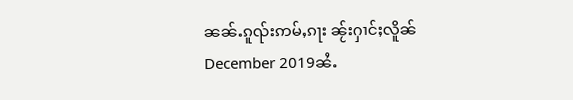ၼၼ်ႉၵူၺ်းဢမ်ႇၵႃး ၼႂ်းႁၢင်ႈလိူၼ် December 2019ၼႆႉ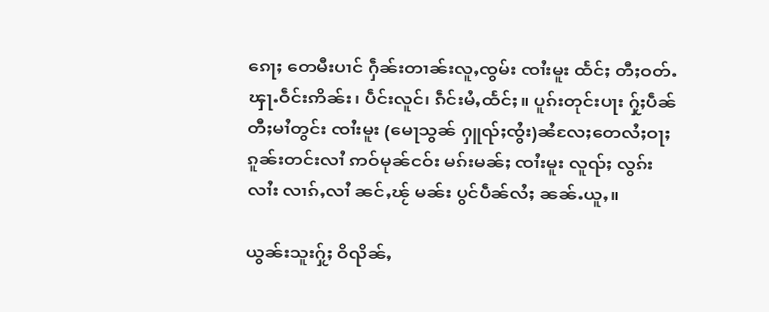ၵေႃႈ တေမီးပၢင် ႁဵၼ်းတၢၼ်းလူႇၸွမ်း ၸၢႆးမူး ထႅင်ႈ တီႈဝတ်ႉၾႃႉဝဵင်းဢိၼ်း၊ ပဵင်းလူင်၊ ၵဵင်းမႆႇထႅင်ႈ။ ပူၵ်းတုင်းပႃး ႁႂ်ႈပဵၼ် တီႈမၢႆတွင်း ၸၢႆးမူး (မေႃသွၼ် ႁူၺ်ႈၸွႆး)ၼႆလႄႈတေလႆႈဝႃႈ ၵူၼ်းတင်းလၢႆ ဢဝ်မုၼ်ငဝ်း မၵ်းမၼ်ႈ ၸၢႆးမူး လူၺ်ႈ လွၵ်းလၢႆး လၢၵ်ႇလၢႆ ၼင်ႇၽႂ် မၼ်း ပွင်ပဵၼ်လႆႈ ၼၼ်ႉယူႇ။

ယွၼ်းသူးႁႂ်ႈ ဝိၺိၼ်ႇ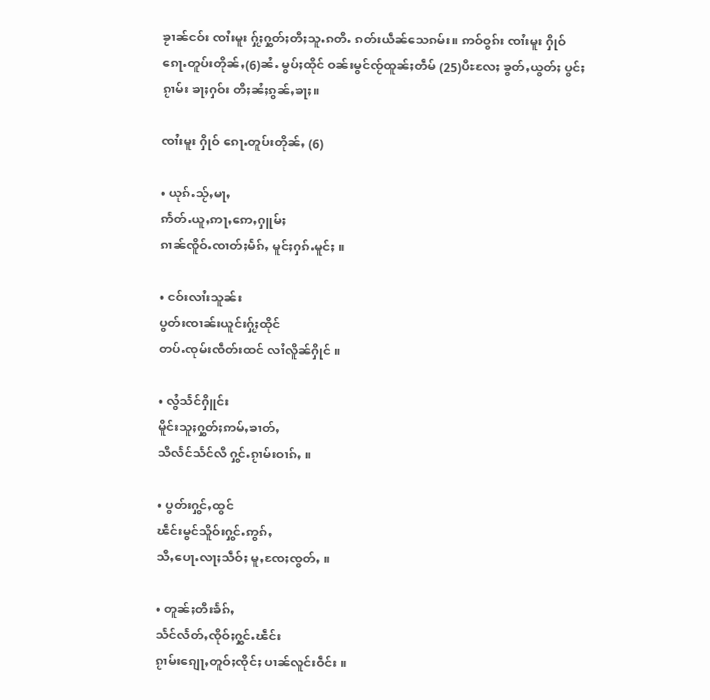ၶႂၢၼ်ငဝ်း ၸၢႆးမူး ႁႂ်ႈႁွတ်ႈတီႈသူႉၵတီႉ ၵတ်းယဵၼ်သေၵမ်း။ ဢဝ်ဝွၵ်း ၸၢႆးမူး ႁိုဝ် ၵေႃႉတူပ်းတိုၼ်ႇ(6)ၼႆႉ မွပ်ႈထိုင် ဝၼ်းမွင်ၸႂ်ထူၼ်ႈတဵမ် (25)ပီႊလႄႈ ၶွတ်ႇယွတ်ႈ ပွင်ႈၵႂၢမ်း ၶႃႈႁဝ်း တီႈၼႆႈၵွၼ်ႇၶႃႈ။

ၸၢႆးမူး ႁိုဝ် ၵေႃႉတူပ်းတိုၼ်ႇ (6)

• ယုၵ်ႉသႂ်ႇမႃႇ
ဢႅတ်ႉယူႇဢႃႇဢေႇႁူမ်ႈ
ၵၢၼ်ၸိူဝ်ႉၸၢတ်ႈမႅၵ်ႇ မူင်ႈႁၵ်ႉမူင်ႈ ။

• ငဝ်းလၢႆးသူၼ်း
ပွတ်းၸၢၼ်းယူင်းႁႂ်ႈထိုင်
တပ်ႉၸုမ်းၸဵတ်းထင် လၢႆလိူၼ်ႁိုင် ။

• လွႆသႅင်ႁိူင်း
မိူင်းသူႈႁွတ်ႈဢမ်ႇၶၢတ်ႇ
သီလႅင်သႅင်လီ ႁွင်ႉၵႂၢမ်းဝၢၵ်ႇ ။

• ပွတ်းႁွင်ႇထွင်
ၽဵင်းမွင်သိူဝ်းႁွင်ႉဢွၵ်ႇ
သီႇပေႃႉလႃႈသဵဝ်ႈ မူႇၸႄႈၸွတ်ႇ ။

• တူၼ်ႈတီးၶႅၵ်ႇ
သႅင်လႅတ်ႇၸိုဝ်ႈႁွင်ႉၽဵင်း
ၵႂၢမ်းၵျေႃႇတူဝ်ႈၸိုင်ႈ ပၢၼ်လူင်းဝဵင်း ။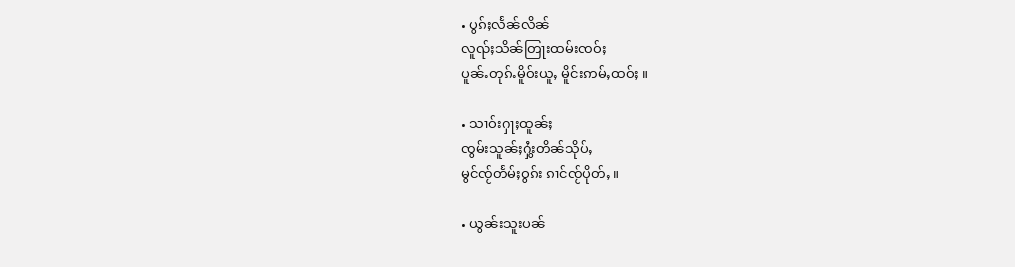• ပွၵ်ႈလႅၼ်လိၼ်
လူၺ်ႈသိၼ်တြႃးထမ်းၸဝ်ႈ
ပူၼ်ႉတုၵ်ႉမိူဝ်းယူႇ မိူင်းဢမ်ႇထဝ်ႈ ။

• သၢဝ်းႁႃႈထူၼ်ႈ
ၸွမ်းသူၼ်ႈႁွႆးတိၼ်သိုပ်ႇ
မွင်ၸႂ်တႅမ်ႈဝွၵ်း ၵၢင်ၸႂ်ပိုတ်ႇ ။

• ယွၼ်းသူးပၼ်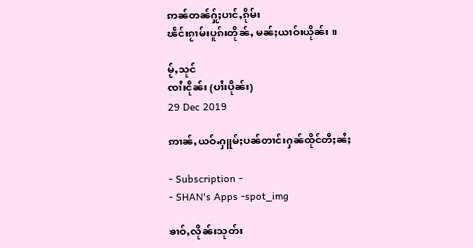ဢၼ်တၼ်ႁႂ်ႈပၢင်ႇၵိုမ်း
ၽဵင်းၵႂၢမ်းပူၵ်းတိုၼ်ႇ မၼ်ႈယၢဝ်းယိုၼ်း ။

မႂ်ႇသုင်
ၸၢႆးငိုၼ်း (ပၢႆးပိုၼ်း)
29 Dec 2019

ဢၢၼ်ႇယဝ်ႉႁူမ်ႈပၼ်တၢင်းႁၼ်ထိုင်တီႈၼႆႈ

- Subscription -
- SHAN's Apps -spot_img

ၶၢဝ်ႇလိုၼ်းသုတ်း